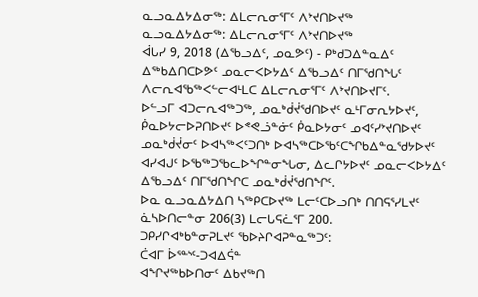ᓇᓗᓇᐃᔭᐃᓂᖅ: ᐃᒪᓕᕆᓂᕐᒥᑦ ᐱᔾᔪᑎᐅᔪᖅ
ᓇᓗᓇᐃᔭᐃᓂᖅ: ᐃᒪᓕᕆᓂᕐᒥᑦ ᐱᔾᔪᑎᐅᔪᖅ
ᐋᒐᓯ 9, 2018 (ᐃᖃᓗᐃᑦ, ᓄᓇᕗᑦ) - ᑭᒃᑯᑐᐃᓐᓇᐃᑦ ᐃᖅᑲᐃᑎᑕᐅᕗᑦ ᓄᓇᓕᐸᐅᔭᐃᑦ ᐃᖃᓗᐃᑦ ᑎᒥᖁᑎᖓᑦ ᐱᓕᕆᐊᖃᖅᐸᓪᓕᐊᒻᒪᑕ ᐃᒪᓕᕆᓂᕐᒥᑦ ᐱᔾᔪᑎᐅᔪᒥᑦ.
ᐅᓪᓗᒥ ᐊᑐᓕᕆᐊᖅᑐᖅ, ᓄᓇᒃᑰᔫᖁᑎᐅᔪᑦ ᓇᒻᒥᓂᕆᔭᐅᔪᑦ, ᑮᓇᐅᔭᓕᐅᕈᑎᐅᔪᑦ ᐅᕝᕙᓘᓐᓃᑦ ᑮᓇᐅᔭᓂᑦ ᓄᐊᑦᓯᔾᔪᑎᐅᔪᑦ ᓄᓇᒃᑰᔫᓂᑦ ᐅᐊᓴᖅᐸᑦᑐᑎᒃ ᐅᐊᓴᖅᑕᐅᖃᑦᑕᖏᑲᐃᓐᓇᖁᔭᐅᔪᑦ ᐊᓯᐊᒍᑦ ᐅᖃᖅᑐᖃᓚᐅᖏᓐᓂᖓᓂ, ᐃᓚᒋᔭᐅᔪᑦ ᓄᓇᓕᐸᐅᔭᐃᑦ ᐃᖃᓗᐃᑦ ᑎᒥᖁᑎᖏᑕ ᓄᓇᒃᑰᔫᖁᑎᖏᑦ.
ᐅᓇ ᓇᓗᓇᐃᔭᐃᑎ ᓴᖅᑭᑕᐅᔪᖅ ᒪᓕᑦᑕᐅᓗᑎᒃ ᑎᑎᕋᕐᓯᒪᔪᑦ ᓈᓴᐅᑎᓕᓐᓂ 206(3) ᒪᓕᒐᕋᓛᕐᒥ 200.
ᑐᑭᓯᒋᐊᒃᑲᓐᓂᕈᒪᔪᑦ ᖃᐅᔨᒋᐊᕈᓐᓇᖅᑐᑦ:
ᑖᐊᒥ ᐆᕐᓐᔅᑦ-ᑐᐊᐃᕌᓐ
ᐊᖏᔪᖅᑲᐅᑎᓂᑦ ᐃᑲᔪᖅᑎ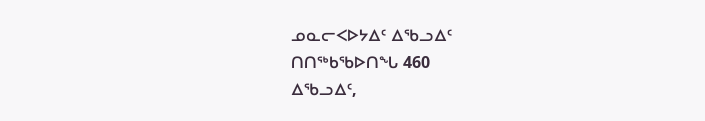ᓄᓇᓕᐸᐅᔭᐃᑦ ᐃᖃᓗᐃᑦ
ᑎᑎᖅᑲᖃᐅᑎᖓ 460
ᐃᖃᓗᐃᑦ,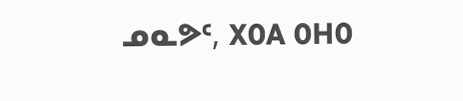ᓄᓇᕗᑦ, X0A 0H0